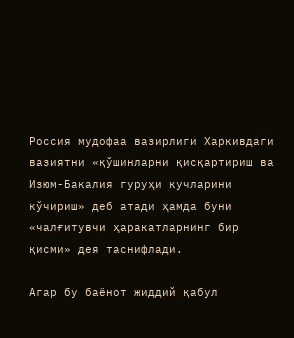Россия мудофаа вазирлиги Харкивдаги вазиятни «қўшинларни қисқартириш ва Изюм-Бакалия гуруҳи кучларини кўчириш» деб атади ҳамда буни «чалғитувчи ҳаракатларнинг бир қисми» дея таснифлади.

Агар бу баёнот жиддий қабул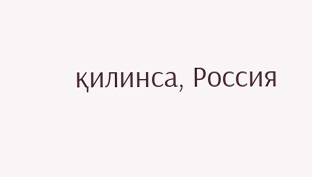қилинса, Россия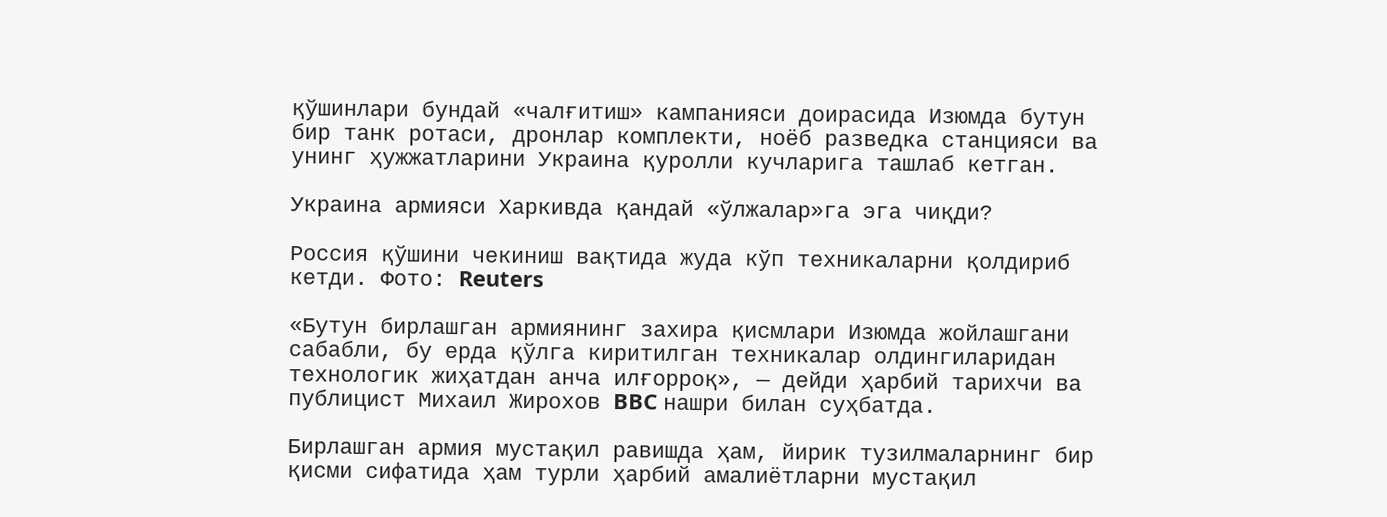қўшинлари бундай «чалғитиш» кампанияси доирасида Изюмда бутун бир танк ротаси, дронлар комплекти, ноёб разведка станцияси ва унинг ҳужжатларини Украина қуролли кучларига ташлаб кетган.

Украина армияси Харкивда қандай «ўлжалар»га эга чиқди?

Россия қўшини чекиниш вақтида жуда кўп техникаларни қолдириб кетди. Фото: Reuters

«Бутун бирлашган армиянинг захира қисмлари Изюмда жойлашгани сабабли, бу ерда қўлга киритилган техникалар олдингиларидан технологик жиҳатдан анча илғорроқ», — дейди ҳарбий тарихчи ва публицист Михаил Жирохов BBC нашри билан суҳбатда.

Бирлашган армия мустақил равишда ҳам, йирик тузилмаларнинг бир қисми сифатида ҳам турли ҳарбий амалиётларни мустақил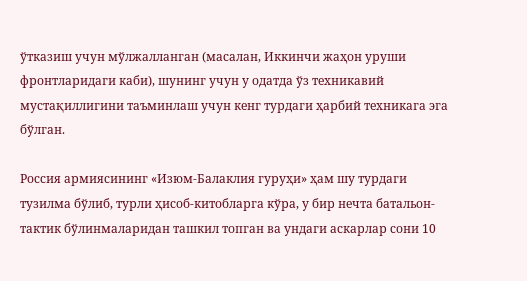ўтказиш учун мўлжалланган (масалан, Иккинчи жаҳон уруши фронтларидаги каби), шунинг учун у одатда ўз техникавий мустақиллигини таъминлаш учун кенг турдаги ҳарбий техникага эга бўлган.

Россия армиясининг «Изюм-Балаклия гуруҳи» ҳам шу турдаги тузилма бўлиб, турли ҳисоб-китобларга кўра, у бир нечта батальон-тактик бўлинмаларидан ташкил топган ва ундаги аскарлар сони 10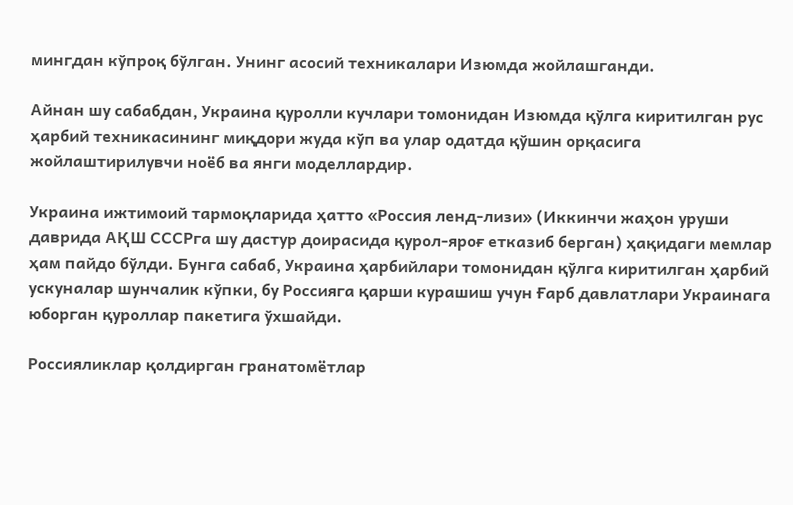мингдан кўпроқ бўлган. Унинг асосий техникалари Изюмда жойлашганди.

Айнан шу сабабдан, Украина қуролли кучлари томонидан Изюмда қўлга киритилган рус ҳарбий техникасининг миқдори жуда кўп ва улар одатда қўшин орқасига жойлаштирилувчи ноёб ва янги моделлардир.

Украина ижтимоий тармоқларида ҳатто «Россия ленд-лизи» (Иккинчи жаҳон уруши даврида АҚШ СССРга шу дастур доирасида қурол-яроғ етказиб берган) ҳақидаги мемлар ҳам пайдо бўлди. Бунга сабаб, Украина ҳарбийлари томонидан қўлга киритилган ҳарбий ускуналар шунчалик кўпки, бу Россияга қарши курашиш учун Ғарб давлатлари Украинага юборган қуроллар пакетига ўхшайди.

Россияликлар қолдирган гранатомётлар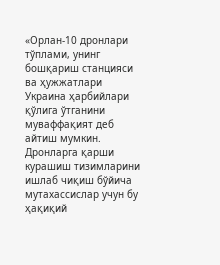«Орлан-10 дронлари тўплами, унинг бошқариш станцияси ва ҳужжатлари Украина ҳарбийлари қўлига ўтганини муваффақият деб айтиш мумкин. Дронларга қарши курашиш тизимларини ишлаб чиқиш бўйича мутахассислар учун бу ҳақиқий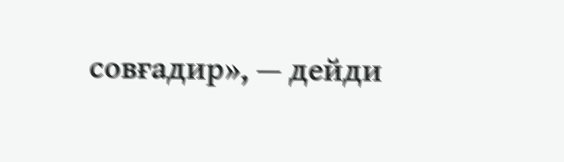совғадир», — дейди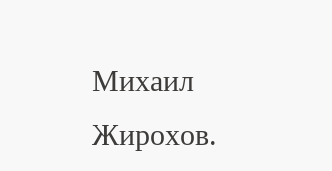Михаил Жирохов.